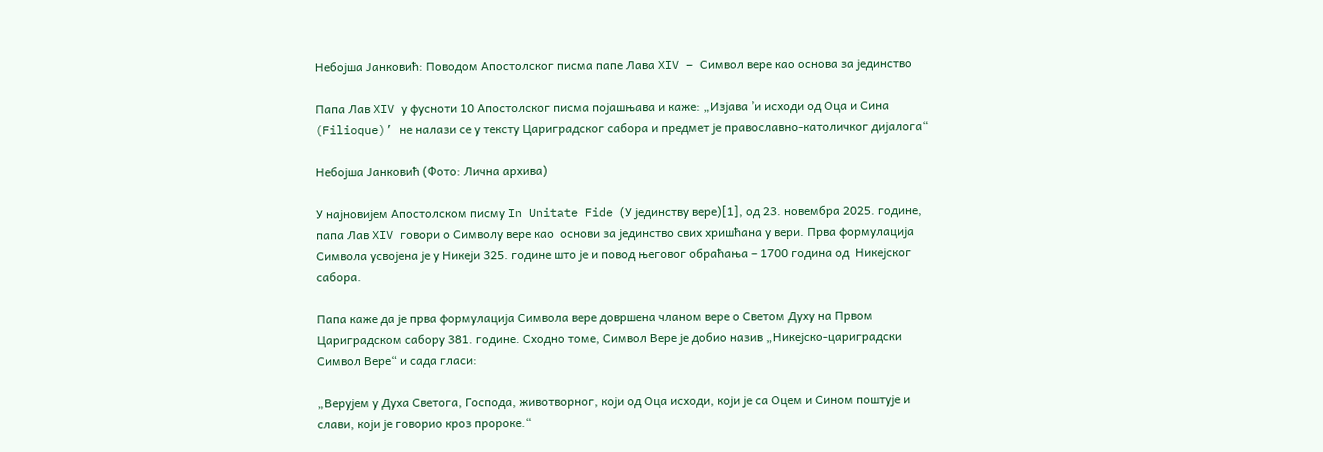Небојша Јанковић: Поводом Апостолског писма папе Лава XIV – Символ вере као основа за јединство

Папа Лав XIV у фусноти 10 Апостолског писма појашњава и каже: „Изјава ’и исходи од Оца и Сина (Filioque)’ не налази се у тексту Цариградског сабора и предмет је православно-католичког дијалога“

Небојша Јанковић (Фото: Лична архива)

У најновијем Апостолском писму In Unitate Fide (У јединству вере)[1], од 23. новембра 2025. године, папа Лав XIV говори о Символу вере као  основи за јединство свих хришћана у вери. Прва формулација Символа усвојена је у Никеји 325. године што је и повод његовог обраћања – 1700 година од  Никејског сабора.

Папа каже да је прва формулација Символа вере довршена чланом вере о Светом Духу на Првом Цариградском сабору 381. године. Сходно томе, Символ Вере је добио назив „Никејско-цариградски Символ Вере“ и сада гласи:

„Верујем у Духа Светога, Господа, животворног, који од Оца исходи, који је са Оцем и Сином поштује и слави, који је говорио кроз пророке.“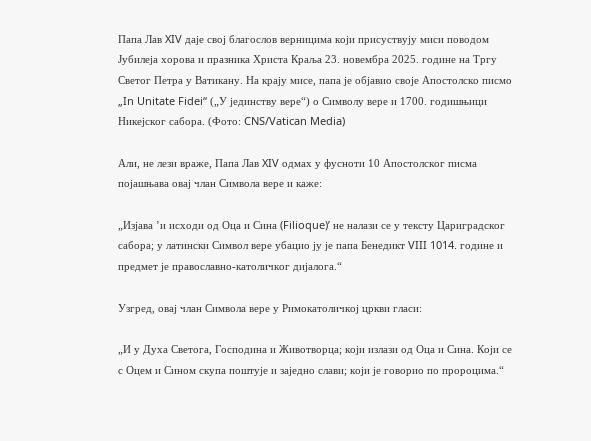Папа Лав XIV даје свој благослов верницима који присуствују миси поводом Јубилеја хорова и празника Христа Краља 23. новембра 2025. године на Тргу Светог Петра у Ватикану. На крају мисе, папа је објавио своје Апостолско писмо „In Unitate Fidei“ („У јединству вере“) о Символу вере и 1700. годишњици Никејског сабора. (Фото: CNS/Vatican Media)

Али, не лези враже, Папа Лав XIV одмах у фусноти 10 Апостолског писма појашњава овај члан Символа вере и каже:

„Изјава ’и исходи од Оца и Сина (Filioque)’ не налази се у тексту Цариградског сабора; у латински Символ вере убацио ју је папа Бенедикт VIII 1014. године и предмет је православно-католичког дијалога.“

Узгред, овај члан Символа вере у Римокатоличкој цркви гласи:

„И у Духа Светога, Господина и Животворца; који излази од Оца и Сина. Који се с Оцем и Сином скупа поштује и заједно слави; који је говорио по пророцима.“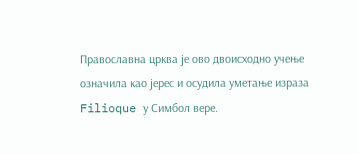Православна црква је ово двоисходно учење означила као јерес и осудила уметање израза Filioque у Симбол вере.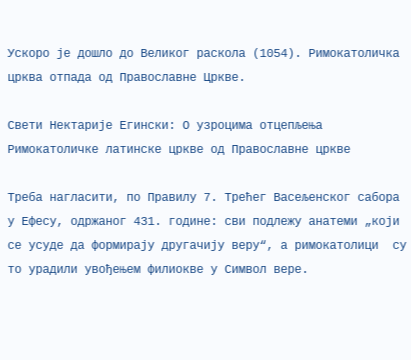Ускоро је дошло до Великог раскола (1054). Римокатоличка црква отпада од Православне Цркве.

Свети Нектарије Егински: О узроцима отцепљења Римокатоличке латинске цркве од Православне цркве

Треба нагласити, по Правилу 7. Трећег Васељенског сабора у Ефесу, одржаног 431. године: сви подлежу анатеми „који се усуде да формирају другачију веру“, а римокатолици  су то урадили увођењем филиокве у Символ вере.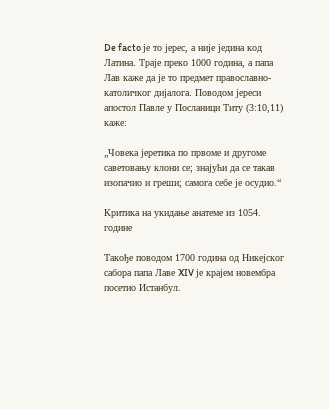De facto је то јерес, а није једина код Латина. Траје преко 1000 година, а папа Лав каже да је то предмет православно-католичког дијалога. Поводом јереси апостол Павле у Посланици Титу (3:10,11) каже:

„Човека јеретика по првоме и другоме саветовању клони се; знајући да се такав изопачио и греши; самога себе је осудио.“

Критика на укидање анатеме из 1054. године

Такође поводом 1700 година од Никејског сабора папа Лаве XIV је крајем новембра посетио Истанбул.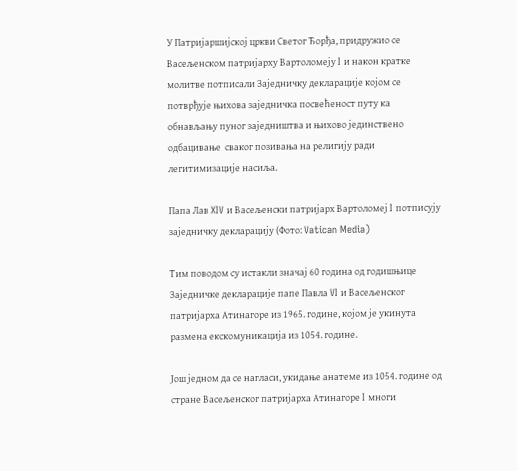У Патријаршијској цркви Светог Ђорђа, придружио се Васељенском патријарху Вартоломеју I и након кратке молитве потписали Заједничку декларације којом се потврђује њихова заједничка посвећеност путу ка обнављању пуног заједништва и њихово јединствено одбацивање  сваког позивања на религију ради легитимизације насиља.

Папа Лав XIV и Васељенски патријарх Вартоломеј I потписују заједничку декларацију (Фото: Vatican Media)

Тим поводом су истакли значај 60 година од годишњице Заједничке декларације папе Павла VI и Васељенског патријарха Атинагоре из 1965. године, којом је укинута размена екскомуникација из 1054. године.

Још једном да се нагласи, укидање анатеме из 1054. године од стране Васељенског патријарха Атинагоре I многи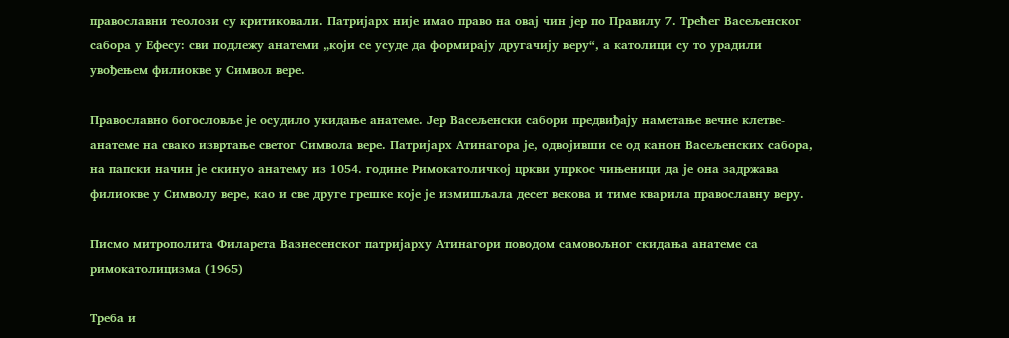православни теолози су критиковали. Патријарх није имао право на овај чин јер по Правилу 7. Трећег Васељенског сабора у Ефесу: сви подлежу анатеми „који се усуде да формирају другачију веру“, а католици су то урадили увођењем филиокве у Символ вере.

Православно богословље је осудило укидање анатеме. Јер Васељенски сабори предвиђају наметање вечне клетве-анатеме на свако извртање светог Символа вере. Патријарх Атинагора је, одвојивши се од канон Васељенских сабора, на папски начин је скинуо анатему из 1054. године Римокатоличкој цркви упркос чињеници да је она задржава филиокве у Символу вере, као и све друге грешке које је измишљала десет векова и тиме кварила православну веру.

Писмо митрополита Филарета Вазнесенског патријарху Атинагори поводом самовољног скидања анатеме са римокатолицизма (1965)

Треба и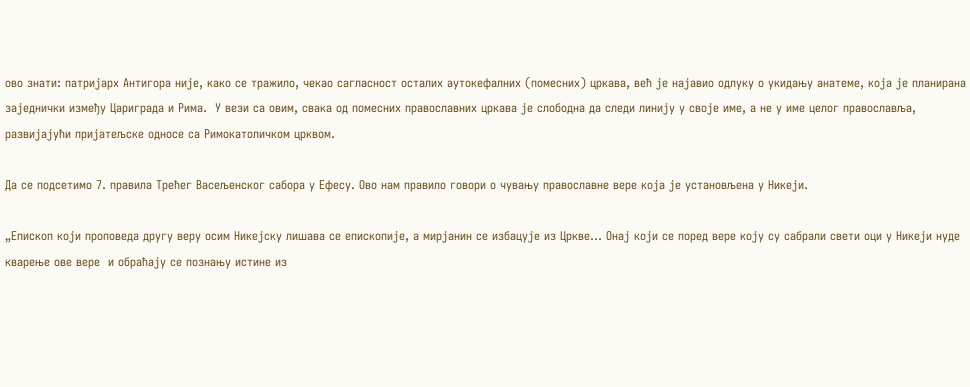ово знати: патријарх Антигора није, како се тражило, чекао сагласност осталих аутокефалних (помесних) цркава, већ је најавио одлуку о укидању анатеме, која је планирана заједнички између Цариграда и Рима.  У вези са овим, свака од помесних православних цркава је слободна да следи линију у своје име, а не у име целог православља, развијајући пријатељске односе са Римокатоличком црквом.

Да се подсетимо 7. правила Трећег Васељенског сабора у Ефесу. Ово нам правило говори о чувању православне вере која је установљена у Никеји.

„Епископ који проповеда другу веру осим Никејску лишава се епископије, а мирјанин се избацује из Цркве… Онај који се поред вере коју су сабрали свети оци у Никеји нуде кварење ове вере  и обраћају се познању истине из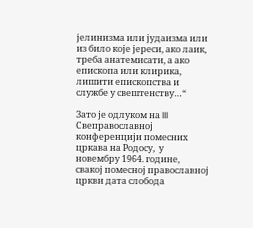јелинизма или јудаизма или из било које јереси, ако лаик, треба анатемисати, а ако епископа или клирика, лишити епископства и службе у свештенству…“

Зато је одлуком на III Свеправославној конференцији помесних цркава на Родосу,  у новембру 1964. године,  свакој помесној православној цркви дата слобода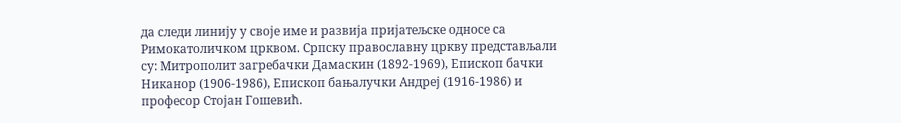да следи линију у своје име и развија пријатељске односе са Римокатоличком црквом. Српску православну цркву представљали су: Митрополит загребачки Дамаскин (1892-1969), Епископ бачки Никанор (1906-1986), Епископ бањалучки Андреј (1916-1986) и професор Стојан Гошевић.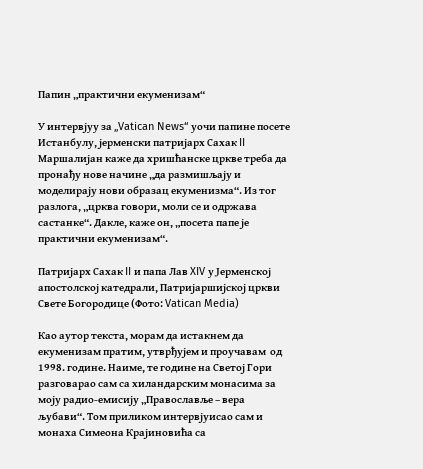Папин „практични екуменизам“

У интервјуу за „Vatican News“ уочи папине посете Истанбулу, јерменски патријарх Сахак II Маршалијан каже да хришћанске цркве треба да пронађу нове начине „да размишљају и моделирају нови образац екуменизма“. Из тог разлога, „црква говори, моли се и одржава састанке“. Дакле, каже он, „посета папе је практични екуменизам“.

Патријарх Сахак II и папа Лав XIV у Јерменској апостолској катедрали, Патријаршијској цркви Свете Богородице (Фото: Vatican Media)

Као аутор текста, морам да истакнем да екуменизам пратим, утврђујем и проучавам  од 1998. године. Наиме, те године на Светој Гори разговарао сам са хиландарским монасима за моју радио-емисију „Православље – вера љубави“. Том приликом интервјуисао сам и монаха Симеона Крајиновића са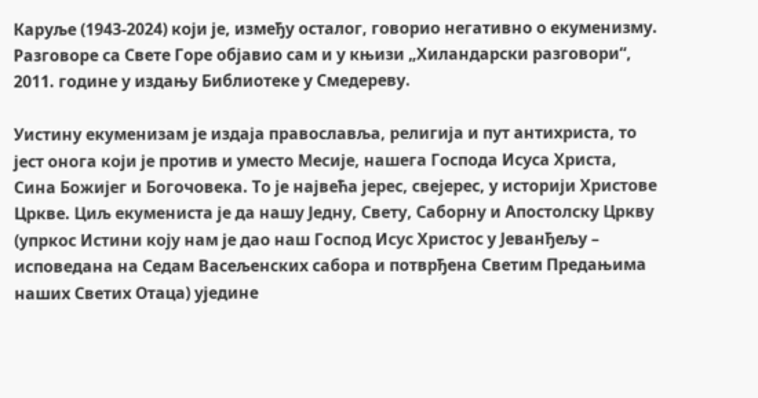Каруље (1943-2024) који је, између осталог, говорио негативно о екуменизму. Разговоре са Свете Горе објавио сам и у књизи „Хиландарски разговори“, 2011. године у издању Библиотеке у Смедереву.

Уистину екуменизам је издаја православља, религија и пут антихриста, то јест онога који је против и уместо Месије, нашега Господа Исуса Христа, Сина Божијег и Богочовека. То је највећа јерес, свејерес, у историји Христове Цркве. Циљ екумениста је да нашу Једну, Свету, Саборну и Апостолску Цркву (упркос Истини коју нам је дао наш Господ Исус Христос у Јеванђељу – исповедана на Седам Васељенских сабора и потврђена Светим Предањима наших Светих Отаца) уједине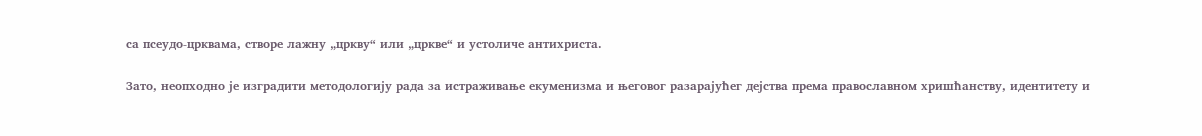са псеудо-црквама, створе лажну „цркву“ или „цркве“ и устоличе антихриста.

Зато, неопходно је изградити методологију рада за истраживање екуменизма и његовог разарајућег дејства према православном хришћанству, идентитету и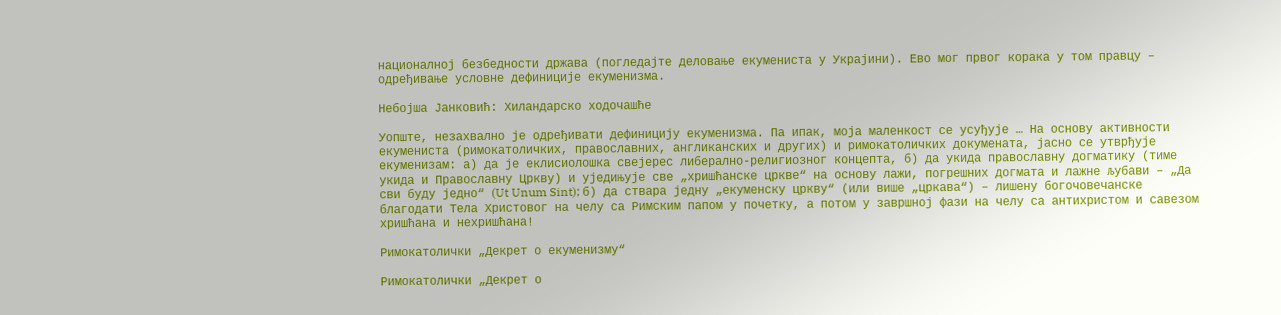националној безбедности држава (погледајте деловање екумениста у Украјини). Ево мог првог корака у том правцу – одређивање условне дефиниције екуменизма.

Небојша Јанковић: Хиландарско ходочашће

Уопште, незахвално је одређивати дефиницију екуменизма. Па ипак, моја маленкост се усуђује … На основу активности екумениста (римокатоличких, православних, англиканских и других) и римокатоличких докумената, јасно се утврђује екуменизам: а) да је еклисиолошка свејерес либерално-религиозног концепта, б) да укида православну догматику (тиме укида и Православну Цркву) и уједињује све „хришћанске цркве“ на основу лажи, погрешних догмата и лажне љубави – „Да сви буду једно“ (Ut Unum Sint); б) да ствара једну „екуменску цркву“ (или више „цркава“) – лишену богочовечанске благодати Тела Христовог на челу са Римским папом у почетку, а потом у завршној фази на челу са антихристом и савезом хришћана и нехришћана!

Римокатолички „Декрет о екуменизму“

Римокатолички „Декрет о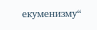екуменизму“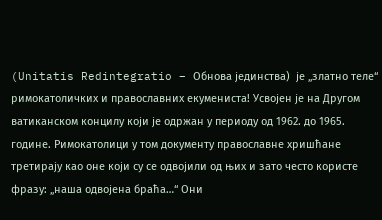(Unitatis Redintegratio – Обнова јединства)  је „златно теле“ римокатоличких и православних екумениста! Усвојен је на Другом ватиканском концилу који је одржан у периоду од 1962. до 1965. године. Римокатолици у том документу православне хришћане третирају као оне који су се одвојили од њих и зато често користе фразу: „наша одвојена браћа…“ Они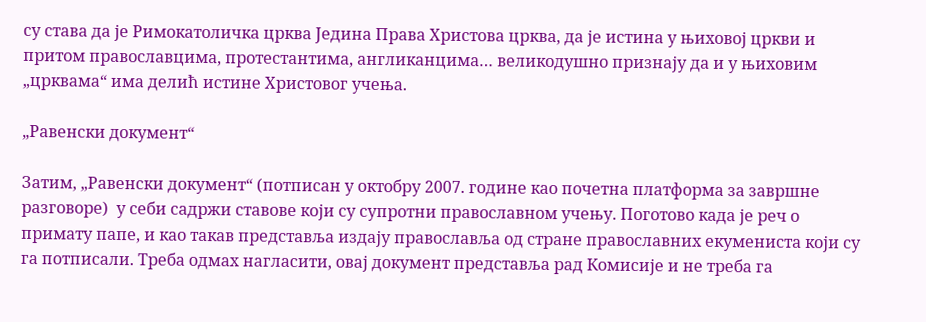су става да је Римокатоличка црква Једина Права Христова црква, да је истина у њиховој цркви и притом православцима, протестантима, англиканцима… великодушно признају да и у њиховим „црквама“ има делић истине Христовог учења.

„Равенски документ“

Затим, „Равенски документ“ (потписан у октобру 2007. године као почетна платформа за завршне разговоре)  у себи садржи ставове који су супротни православном учењу. Поготово када је реч о примату папе, и као такав представља издају православља од стране православних екумениста који су га потписали. Треба одмах нагласити, овај документ представља рад Комисије и не треба га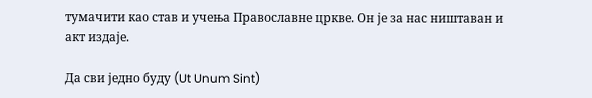тумачити као став и учења Православне цркве. Он је за нас ништаван и акт издаје.

Да сви једно буду (Ut Unum Sint)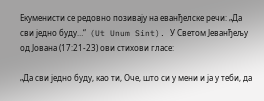Екуменисти се редовно позивају на еванђелске речи: „Да сви једно буду…“  (Ut Unum Sint). У Светом Јеванђељу од Јована (17:21-23) ови стихови гласе:

„Да сви једно буду, као ти, Оче, што си у мени и ја у теби, да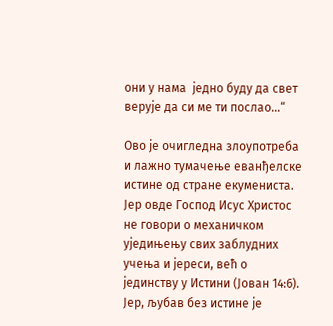они у нама  једно буду да свет верује да си ме ти послао…“

Ово је очигледна злоупотреба и лажно тумачење еванђелске истине од стране екумениста. Јер овде Господ Исус Христос не говори о механичком уједињењу свих заблудних учења и јереси, већ о јединству у Истини (Јован 14:6). Јер, љубав без истине је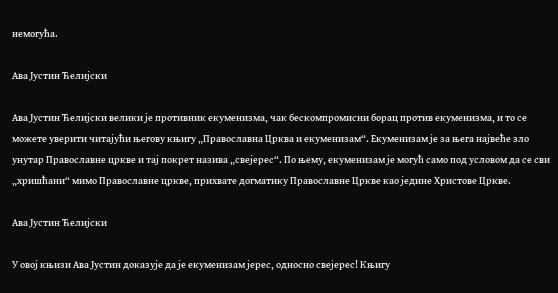немогућа.

Ава Јустин Ћелијски

Ава Јустин Ћелијски велики је противник екуменизма, чак бескомпромисни борац против екуменизма, и то се можете уверити читајући његову књигу „Православна Црква и екуменизам“. Екуменизам је за њега највеће зло унутар Православне цркве и тај покрет назива „свејерес“. По њему, екуменизам је могућ само под условом да се сви „хришћани“ мимо Православне цркве, прихвате догматику Православне Цркве као једине Христове Цркве.

Ава Јустин Ћелијски

У овој књизи Ава Јустин доказује да је екуменизам јерес, односно свејерес! Књигу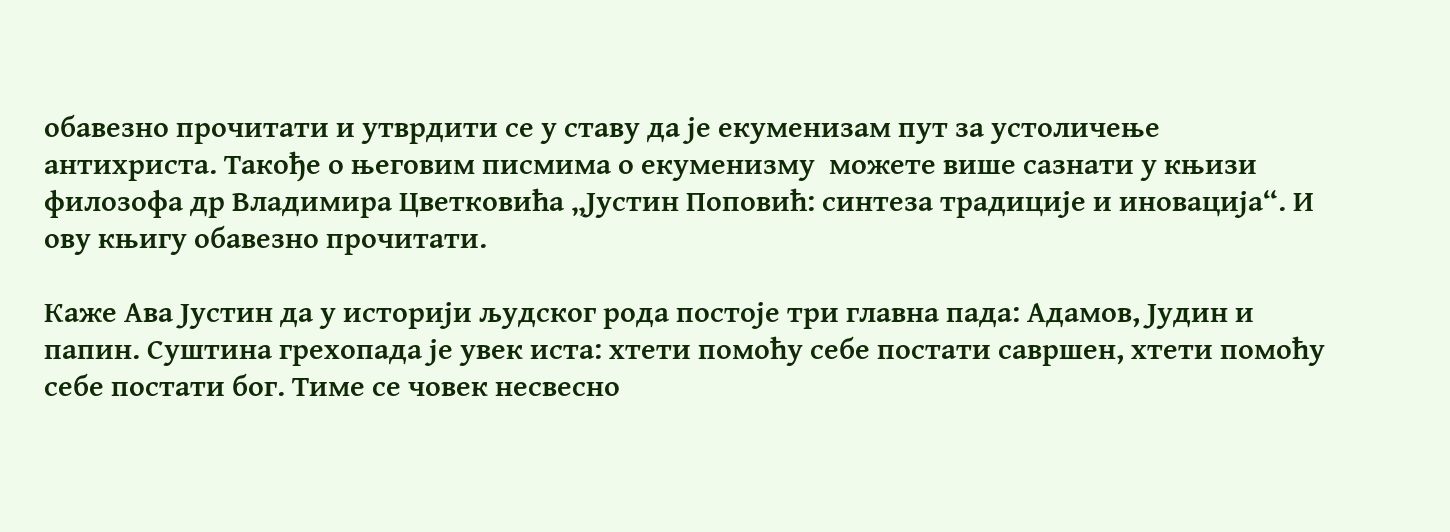обавезно прочитати и утврдити се у ставу да је екуменизам пут за устоличење антихриста. Такође о његовим писмима о екуменизму  можете више сазнати у књизи филозофа др Владимира Цветковића „Јустин Поповић: синтеза традиције и иновација“. И ову књигу обавезно прочитати.

Каже Ава Јустин да у историји људског рода постоје три главна пада: Адамов, Јудин и папин. Суштина грехопада је увек иста: хтети помоћу себе постати савршен, хтети помоћу себе постати бог. Тиме се човек несвесно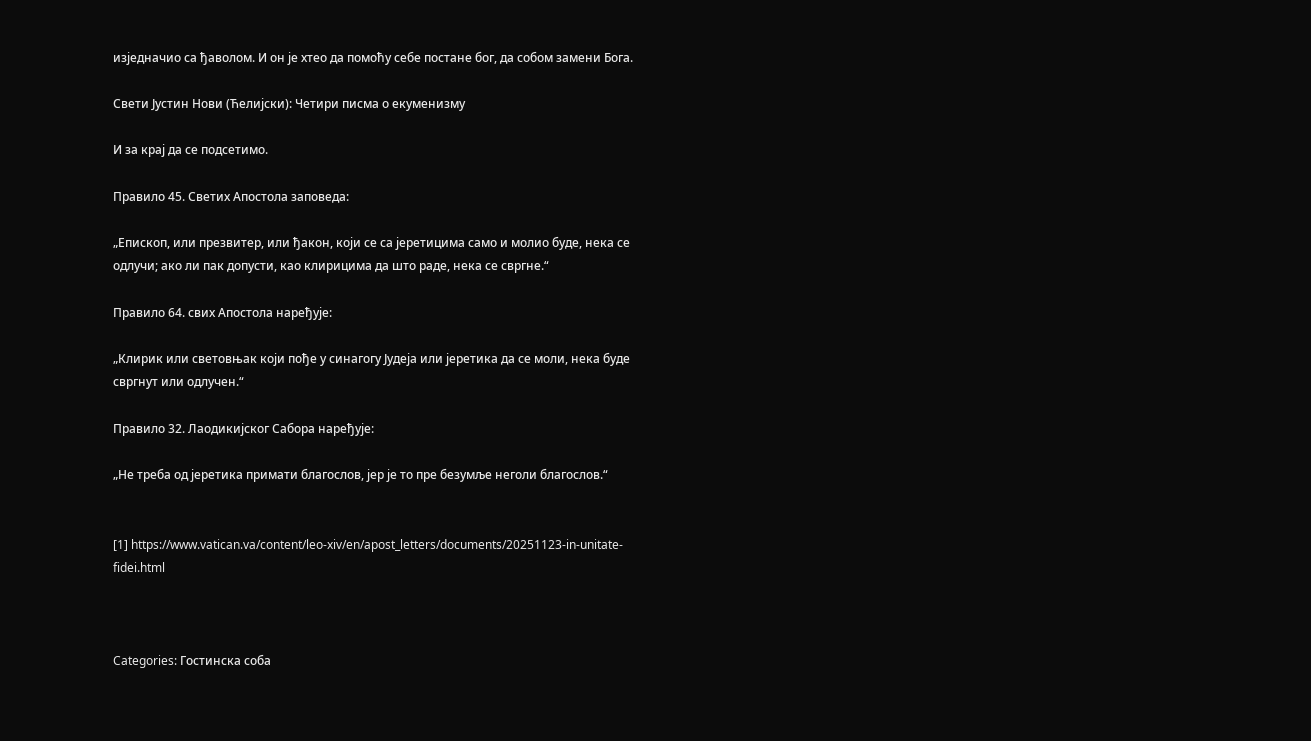изједначио са ђаволом. И он је хтео да помоћу себе постане бог, да собом замени Бога.

Свети Јустин Нови (Ћелијски): Четири писма о екуменизму

И за крај да се подсетимо.

Правило 45. Светих Апостола заповеда:

„Епископ, или презвитер, или ђакон, који се са јеретицима само и молио буде, нека се одлучи; ако ли пак допусти, као клирицима да што раде, нека се свргне.“

Правило 64. свих Апостола наређује:

„Клирик или световњак који пође у синагогу Јудеја или јеретика да се моли, нека буде свргнут или одлучен.“

Правило 32. Лаодикијског Сабора наређује:

„Не треба од јеретика примати благослов, јер је то пре безумље неголи благослов.“


[1] https://www.vatican.va/content/leo-xiv/en/apost_letters/documents/20251123-in-unitate-fidei.html



Categories: Гостинска соба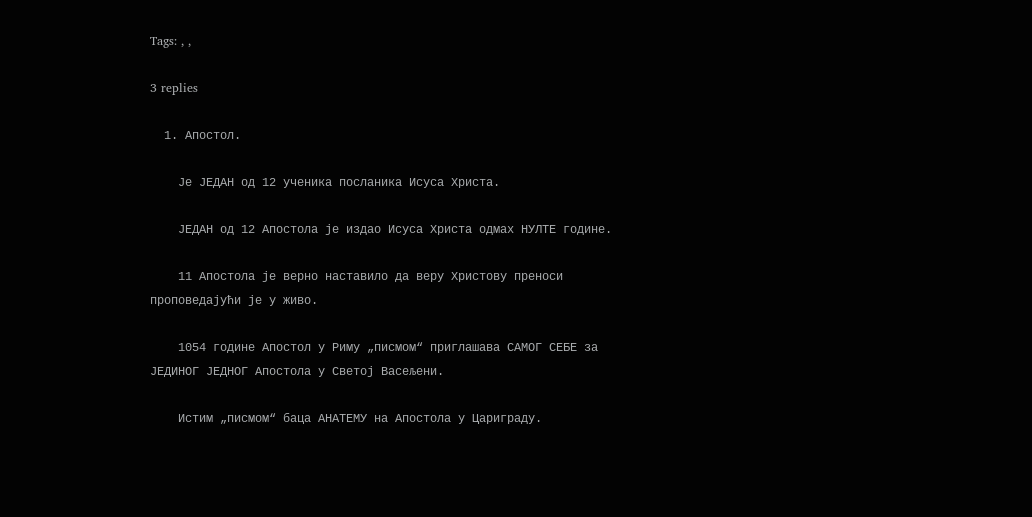Tags: , ,

3 replies

  1. Апостол.

    Је ЈЕДАН од 12 ученика посланика Исуса Христа.

    ЈЕДАН од 12 Апостола је издао Исуса Христа одмах НУЛТЕ године.

    11 Апостола је верно наставило да веру Христову преноси проповедајући је у живо.

    1054 године Апостол у Риму „писмом“ приглашава САМОГ СЕБЕ за ЈЕДИНОГ ЈЕДНОГ Апостола у Светој Васељени.

    Истим „писмом“ баца АНАТЕМУ на Апостола у Цариграду.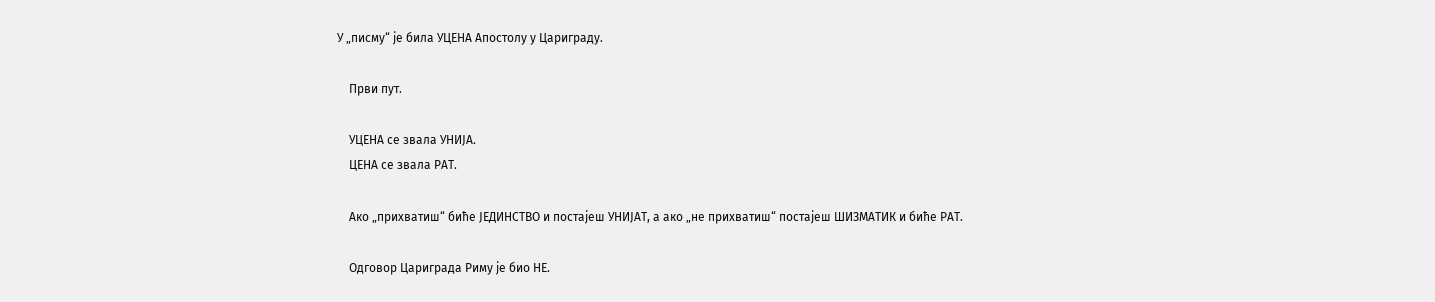У „писму“ је била УЦЕНА Апостолу у Цариграду.

    Први пут.

    УЦЕНА се звала УНИЈА.
    ЦЕНА се звала РАТ.

    Ако „прихватиш“ биће ЈЕДИНСТВО и постајеш УНИЈАТ, а ако „не прихватиш“ постајеш ШИЗМАТИК и биће РАТ.

    Одговор Цариграда Риму је био НЕ.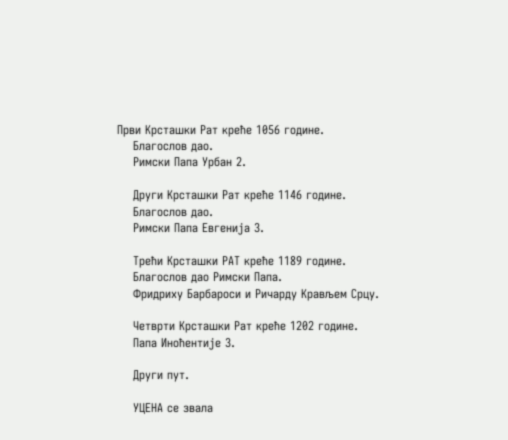Први Крсташки Рат креће 1056 године.
    Благослов дао.
    Римски Папа Урбан 2.

    Други Крсташки Рат креће 1146 године.
    Благослов дао.
    Римски Папа Евгенија 3.

    Трећи Крсташки РАТ креће 1189 године.
    Благослов дао Римски Папа.
    Фридриху Барбароси и Ричарду Крављем Срцу.

    Четврти Крсташки Рат креће 1202 године.
    Папа Иноћентије 3.

    Други пут.

    УЦЕНА се звала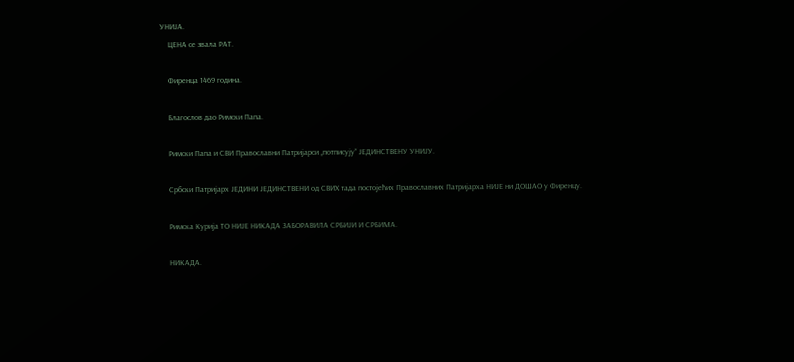УНИЈА.
    ЦЕНА се звала РАТ.

    Фиренца 1469 година.

    Благослов дао Римски Папа.

    Римски Папа и СВИ Православни Патријарси „потписују“ ЈЕДИНСТВЕНУ УНИЈУ.

    Србски Патријарх ЈЕДИНИ ЈЕДИНСТВЕНИ од СВИХ тада постојећих Православних Патријарха НИЈЕ ни ДОШАО у Фиренцу.

    Римска Курија ТО НИЈЕ НИКАДА ЗАБОРАВИЛА СРБИЈИ И СРБИМА.

    НИКАДА.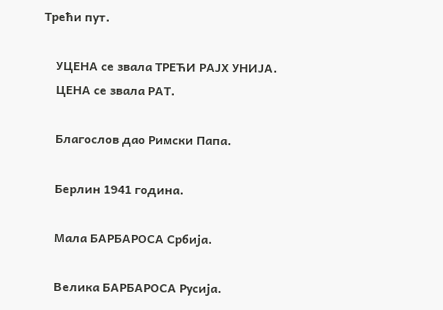Трећи пут.

    УЦЕНА се звала ТРЕЋИ РАЈХ УНИЈА.
    ЦЕНА се звала РАТ.

    Благослов дао Римски Папа.

    Берлин 1941 година.

    Мала БАРБАРОСА Србија.

    Велика БАРБАРОСА Русија.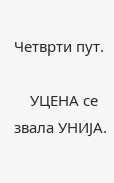Четврти пут.

    УЦЕНА се звала УНИЈА.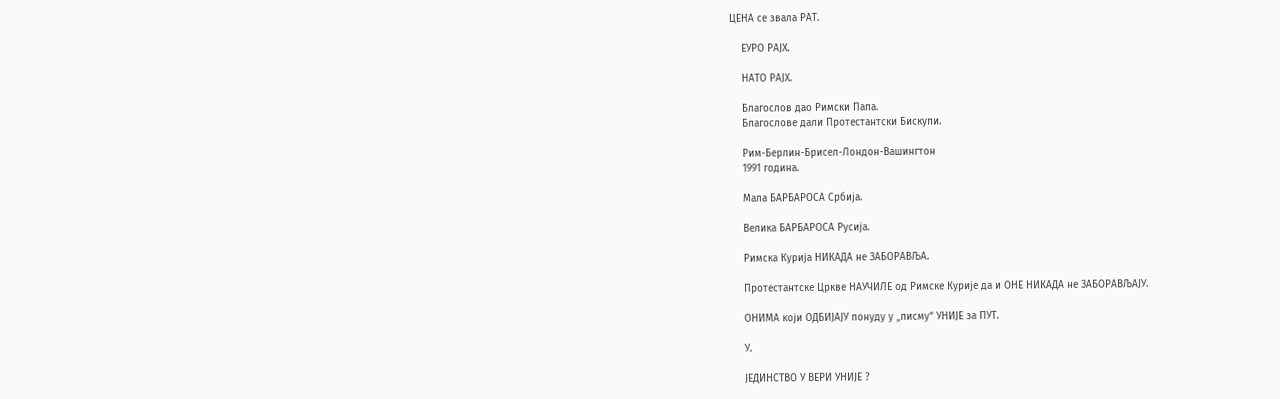ЦЕНА се звала РАТ.

    ЕУРО РАЈХ.

    НАТО РАЈХ.

    Благослов дао Римски Папа.
    Благослове дали Протестантски Бискупи.

    Рим-Берлин-Брисел-Лондон-Вашингтон
    1991 година.

    Мала БАРБАРОСА Србија.

    Велика БАРБАРОСА Русија.

    Римска Курија НИКАДА не ЗАБОРАВЉА.

    Протестантске Цркве НАУЧИЛЕ од Римске Курије да и ОНЕ НИКАДА не ЗАБОРАВЉАЈУ.

    ОНИМА који ОДБИЈАЈУ понуду у „писму“ УНИЈЕ за ПУТ.

    У.

    ЈЕДИНСТВО У ВЕРИ УНИЈЕ ?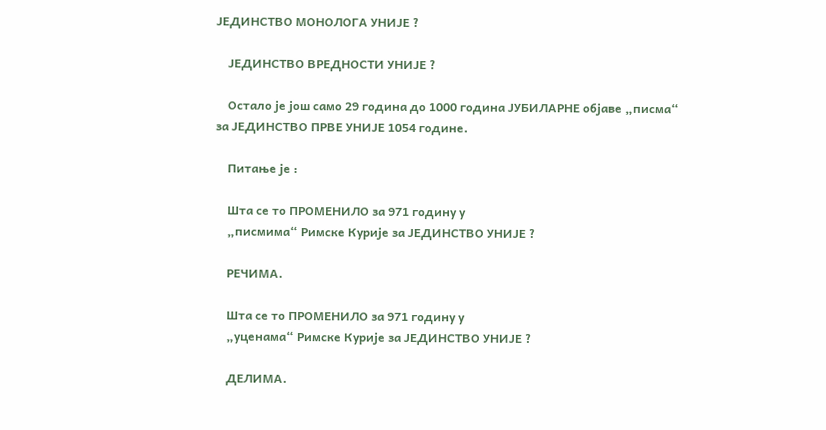ЈЕДИНСТВО МОНОЛОГА УНИЈЕ ?

    ЈЕДИНСТВО ВРЕДНОСТИ УНИЈЕ ?

    Остало је још само 29 година до 1000 година ЈУБИЛАРНЕ објаве „писма“ за ЈЕДИНСТВО ПРВЕ УНИЈЕ 1054 године.

    Питање је :

    Шта се то ПРОМЕНИЛО за 971 годину у
    „писмима“ Римске Курије за ЈЕДИНСТВО УНИЈЕ ?

    РЕЧИМА.

    Шта се то ПРОМЕНИЛО за 971 годину у
    „уценама“ Римске Курије за ЈЕДИНСТВО УНИЈЕ ?

    ДЕЛИМА.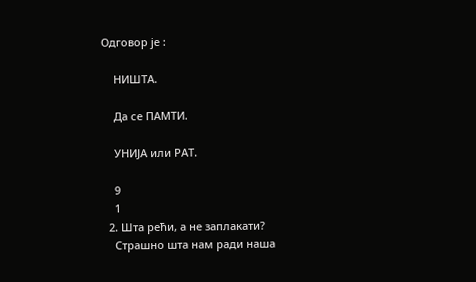Одговор је :

    НИШТА.

    Да се ПАМТИ.

    УНИЈА или РАТ.

    9
    1
  2. Шта рећи, а не заплакати?
    Страшно шта нам ради наша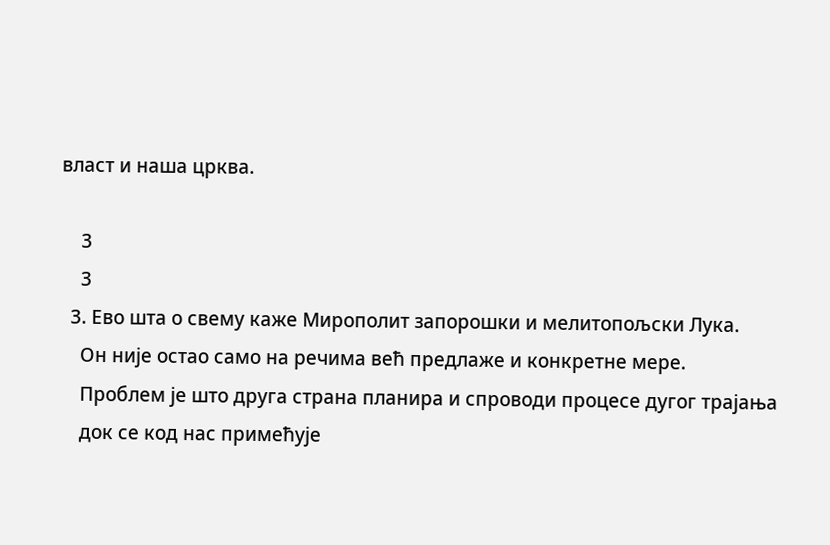власт и наша црква.

    3
    3
  3. Ево шта о свему каже Мирополит запорошки и мелитопољски Лука.
    Он није остао само на речима већ предлаже и конкретне мере.
    Проблем је што друга страна планира и спроводи процесе дугог трајања
    док се код нас примећује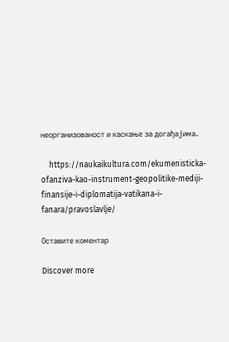неорганизованост и каскање за догађајима.

    https://naukaikultura.com/ekumenisticka-ofanziva-kao-instrument-geopolitike-mediji-finansije-i-diplomatija-vatikana-i-fanara/pravoslavlje/

Оставите коментар

Discover more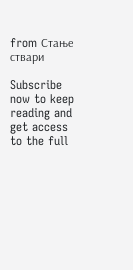from Стање ствари

Subscribe now to keep reading and get access to the full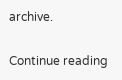archive.

Continue reading